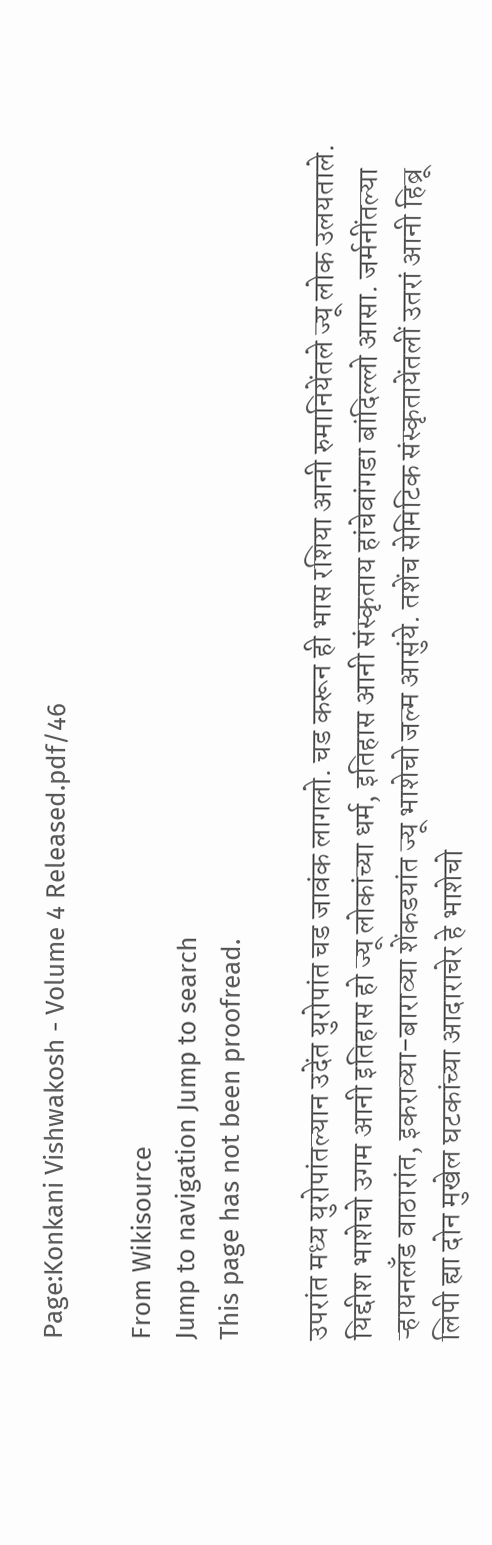Page:Konkani Vishwakosh - Volume 4 Released.pdf/46

From Wikisource
Jump to navigation Jump to search
This page has not been proofread.

उपरांत मध्य युरोपांतल्यान उदेंत युरोपांत चड जावंक लागलो. चड करून ही भास रशिया आनी रुमानियेंतले ज्यू लोक उलयताले. यिद्दीश भाशेचो उगम आनी इतिहास हो ज्यू लोकांच्या धर्म, इतिहास आनी संस्कृताय हांचेवांगडा बांदिल्लो आसा. जर्मनींतल्या ऱ्हायनलँड वाठारांत, इकराव्या-बाराव्या शेंकडयांत ज्यू भाशेचो जल्म आसुंये. तशेंच सेमिटिक संस्कृतायेंतलीं उतरां आनी हिब्रू लिपी ह्या दोन मुखेल घटकांच्या आदाराचेर हे भाशेचो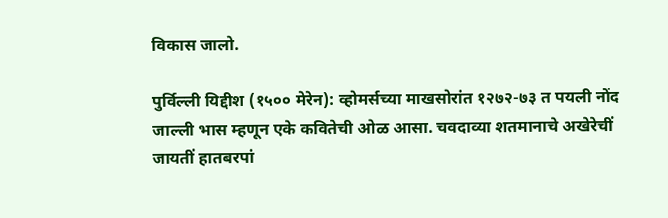विकास जालो.

पुर्विल्ली यिद्दीश (१५०० मेरेन): व्होमर्सच्या माखसोरांत १२७२-७३ त पयली नोंद जाल्ली भास म्हणून एके कवितेची ओळ आसा. चवदाव्या शतमानाचे अखेरेचीं जायतीं हातबरपां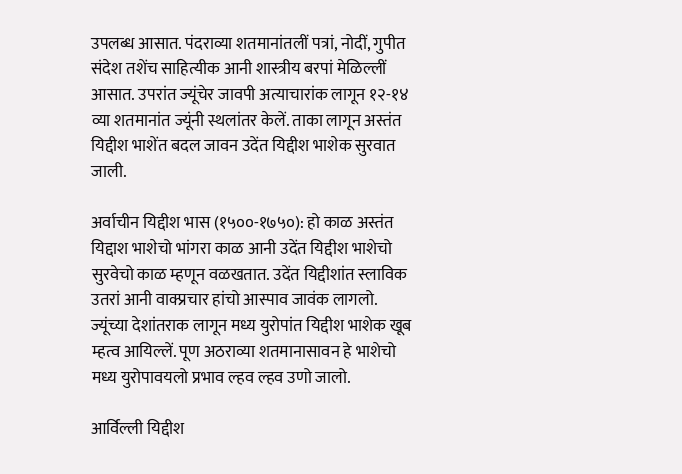उपलब्ध आसात. पंदराव्या शतमानांतलीं पत्रां, नोदीं, गुपीत संदेश तशेंच साहित्यीक आनी शास्त्रीय बरपां मेळिल्लीं आसात. उपरांत ज्यूंचेर जावपी अत्याचारांक लागून १२-१४ व्या शतमानांत ज्यूंनी स्थलांतर केलें. ताका लागून अस्तंत यिद्दीश भाशेंत बदल जावन उदेंत यिद्दीश भाशेक सुरवात जाली.

अर्वाचीन यिद्दीश भास (१५००-१७५०): हो काळ अस्तंत यिद्दाश भाशेचो भांगरा काळ आनी उदेंत यिद्दीश भाशेचो सुरवेचो काळ म्हणून वळखतात. उदेंत यिद्दीशांत स्लाविक उतरां आनी वाक्प्रचार हांचो आस्पाव जावंक लागलो. ज्यूंच्या देशांतराक लागून मध्य युरोपांत यिद्दीश भाशेक खूब म्हत्व आयिल्लें. पूण अठराव्या शतमानासावन हे भाशेचो मध्य युरोपावयलो प्रभाव ल्हव ल्हव उणो जालो.

आर्विल्ली यिद्दीश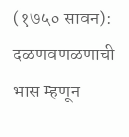(१७५० सावन): दळणवणळणाची भास म्हणून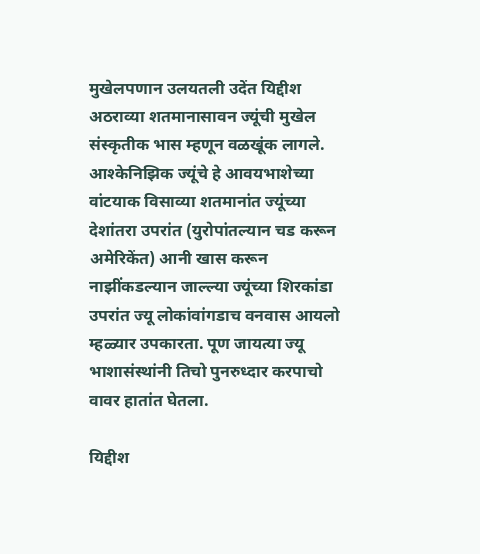मुखेलपणान उलयतली उदेंत यिद्दीश अठराव्या शतमानासावन ज्यूंची मुखेल संस्कृतीक भास म्हणून वळखूंक लागले. आश्केनिझिक ज्यूंचे हे आवयभाशेच्या वांटयाक विसाव्या शतमानांत ज्यूंच्या देशांतरा उपरांत (युरोपांतल्यान चड करून अमेरिकेंत) आनी खास करून नाझींकडल्यान जाल्ल्या ज्यूंच्या शिरकांडा उपरांत ज्यू लोकांवांगडाच वनवास आयलो म्हळ्यार उपकारता. पूण जायत्या ज्यू भाशासंस्थांनी तिचो पुनरुध्दार करपाचो वावर हातांत घेतला.

यिद्दीश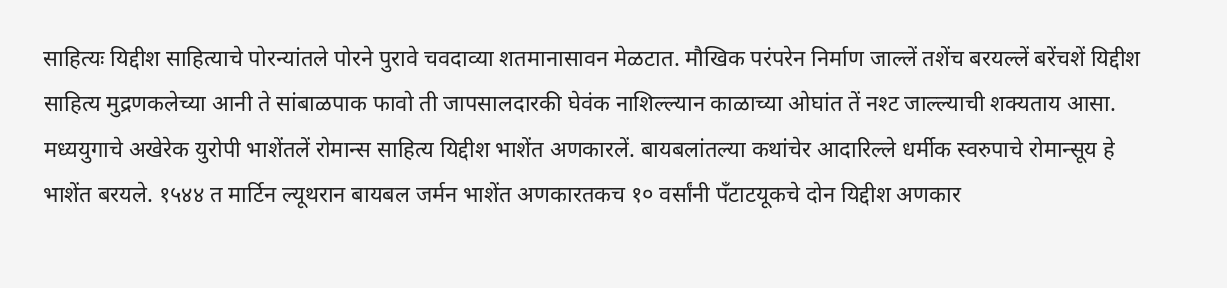साहित्यः यिद्दीश साहित्याचे पोरन्यांतले पोरने पुरावे चवदाव्या शतमानासावन मेळटात. मौखिक परंपरेन निर्माण जाल्लें तशेंच बरयल्लें बरेंचशें यिद्दीश साहित्य मुद्रणकलेच्या आनी ते सांबाळपाक फावो ती जापसालदारकी घेवंक नाशिल्ल्यान काळाच्या ओघांत तें नश्ट जाल्ल्याची शक्यताय आसा. मध्ययुगाचे अखेरेक युरोपी भाशेंतलें रोमान्स साहित्य यिद्दीश भाशेंत अणकारलें. बायबलांतल्या कथांचेर आदारिल्ले धर्मीक स्वरुपाचे रोमान्सूय हे भाशेंत बरयले. १५४४ त मार्टिन ल्यूथरान बायबल जर्मन भाशेंत अणकारतकच १० वर्सांनी पँटाटयूकचे दोन यिद्दीश अणकार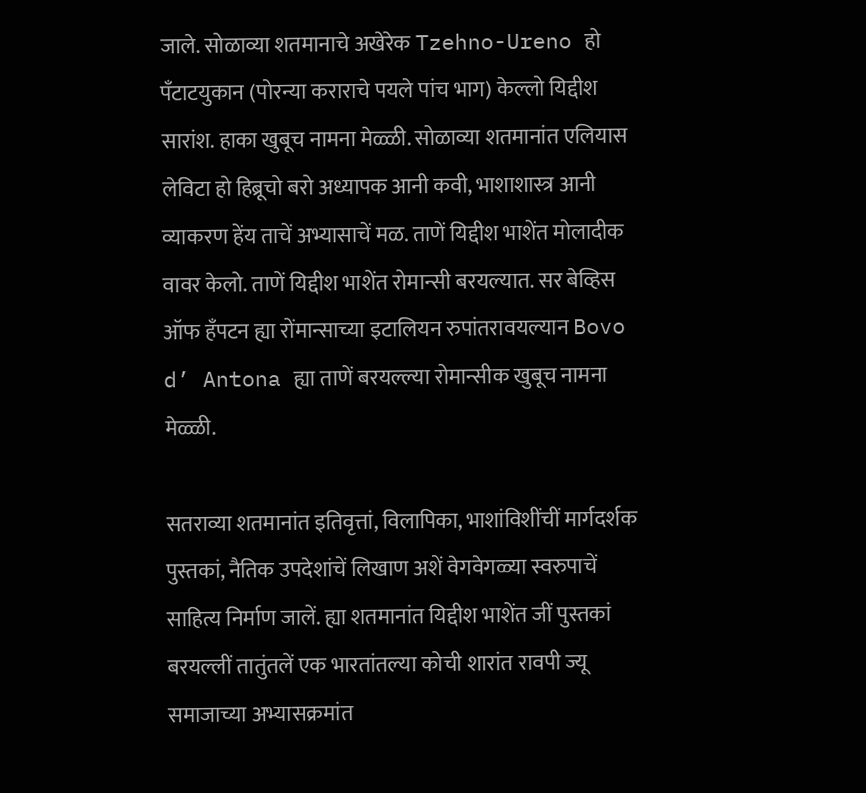जाले. सोळाव्या शतमानाचे अखेरेक Tzehno-Ureno हो पँटाटयुकान (पोरन्या कराराचे पयले पांच भाग) केल्लो यिद्दीश सारांश. हाका खुबूच नामना मेळ्ळी. सोळाव्या शतमानांत एलियास लेविटा हो हिब्रूचो बरो अध्यापक आनी कवी, भाशाशास्त्र आनी व्याकरण हेंय ताचें अभ्यासाचें मळ. ताणें यिद्दीश भाशेंत मोलादीक वावर केलो. ताणें यिद्दीश भाशेंत रोमान्सी बरयल्यात. सर बेव्हिस ऑफ हँपटन ह्या रोंमान्साच्या इटालियन रुपांतरावयल्यान Bovo d’ Antona ह्या ताणें बरयल्ल्या रोमान्सीक खुबूच नामना मेळ्ळी.

सतराव्या शतमानांत इतिवृत्तां, विलापिका, भाशांविशींचीं मार्गदर्शक पुस्तकां, नैतिक उपदेशांचें लिखाण अशें वेगवेगळ्या स्वरुपाचें साहित्य निर्माण जालें. ह्या शतमानांत यिद्दीश भाशेंत जीं पुस्तकां बरयल्लीं तातुंतलें एक भारतांतल्या कोची शारांत रावपी ज्यू समाजाच्या अभ्यासक्रमांत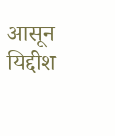आसून यिद्दीश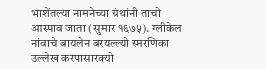भाशेंतल्या नामनेच्या ग्रंथांनी ताचो आस्पाव जाता (सुमार १६७५). ग्लीकेल नांवाचे बायलेन बरयल्ल्यो स्मरणिका उल्लेख करपासारक्यो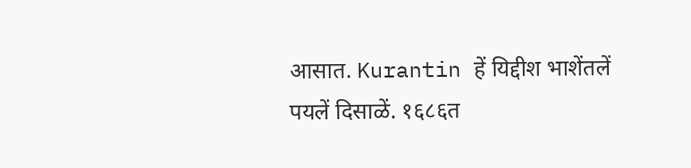आसात. Kurantin हें यिद्दीश भाशेंतलें पयलें दिसाळें. १६८६त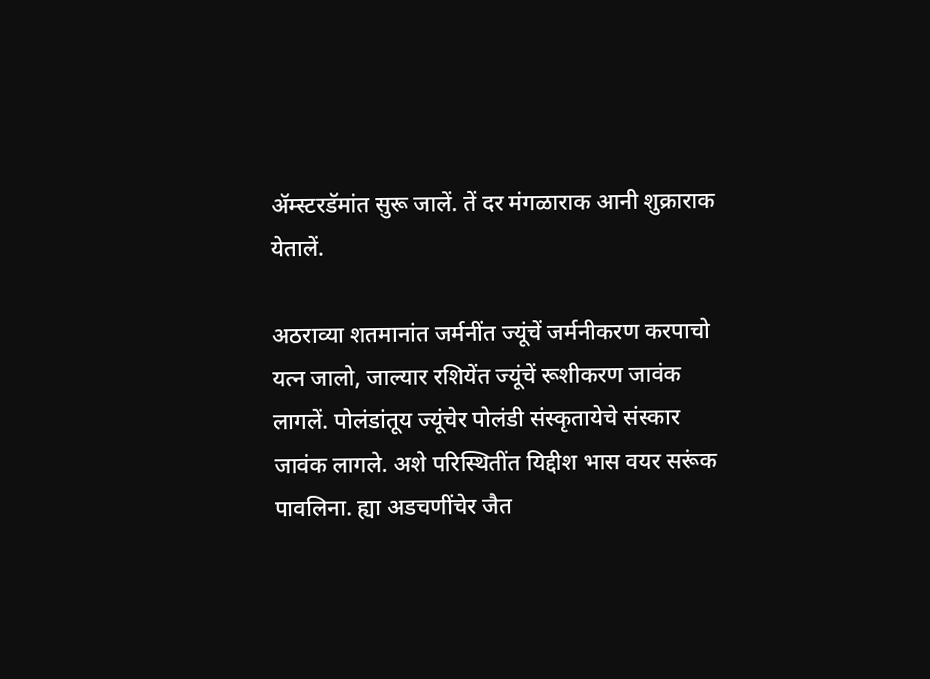ॲम्स्टरडॅमांत सुरू जालें. तें दर मंगळाराक आनी शुक्राराक येतालें.

अठराव्या शतमानांत जर्मनींत ज्यूंचें जर्मनीकरण करपाचो यत्न जालो, जाल्यार रशियेंत ज्यूंचें रूशीकरण जावंक लागलें. पोलंडांतूय ज्यूंचेर पोलंडी संस्कृतायेचे संस्कार जावंक लागले. अशे परिस्थितींत यिद्दीश भास वयर सरूंक पावलिना. ह्या अडचणींचेर जैत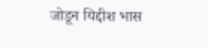जोडून यिद्दीश भास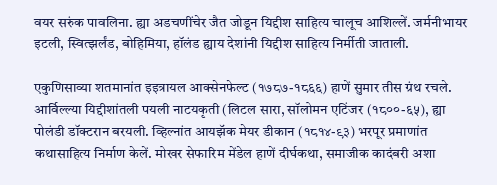वयर सरुंक पावलिना. ह्या अडचणींचेर जैत जोडून यिद्दीश साहित्य चालूच आशिल्लें. जर्मनीभायर इटली, स्वित्झर्लंड, बोहिमिया, हॉलंड ह्याय देशांनी यिद्दीश साहित्य निर्मीती जाताली.

एकुणिसाव्या शतमानांत इइत्रायल आक्सेनफेल्ट (१७८७-१८६६) हाणें सुमार तीस ग्रंथ रचले. आर्विल्ल्या यिद्दीशांतली पयली नाटयकृती (लिटल सारा, सॉलोमन एटिंजर (१८००-६५), ह्या पोलंडी डॉक्टरान बरयली. व्हिल्नांत आयझॅक मेयर डीकान (१८१४-९३) भरपूर प्रमाणांत कथासाहित्य निर्माण केलें. मोखर सेफारिम मेंडेल हाणें दीर्घकथा, समाजीक कादंबरी अशा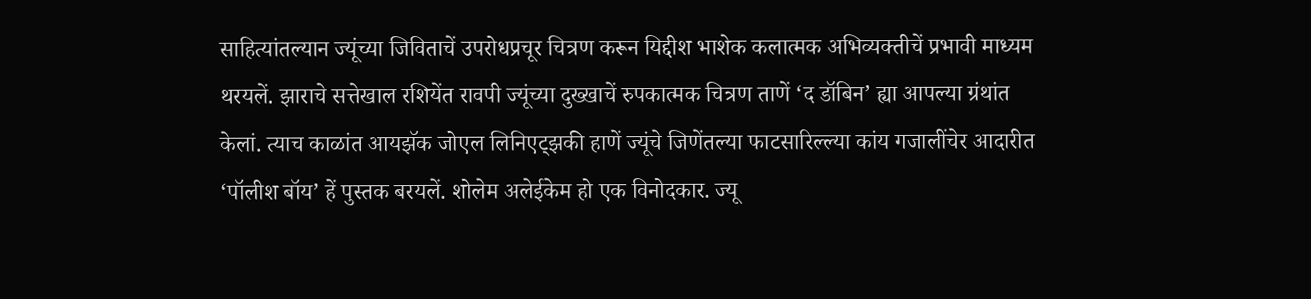साहित्यांतल्यान ज्यूंच्या जिविताचें उपरोधप्रचूर चित्रण करून यिद्दीश भाशेक कलात्मक अभिव्यक्तीचें प्रभावी माध्यम थरयलें. झाराचे सत्तेखाल रशियेंत रावपी ज्यूंच्या दुख्खाचें रुपकात्मक चित्रण ताणें ‘द डॉबिन’ ह्या आपल्या ग्रंथांत केलां. त्याच काळांत आयझॅक जोएल लिनिएट्झकी हाणें ज्यूंचे जिणेंतल्या फाटसारिल्ल्या कांय गजालींचेर आदारीत ‘पॉलीश बॉय’ हें पुस्तक बरयलें. शोलेम अलेईकेम हो एक विनोदकार. ज्यू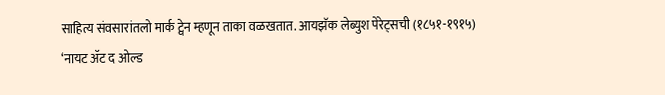साहित्य संवसारांतलो मार्क ट्वेन म्हणून ताका वळखतात. आयझॅक लेब्युश पेरेट्सची (१८५१-१९१५) ‘नायट ॲट द ओल्ड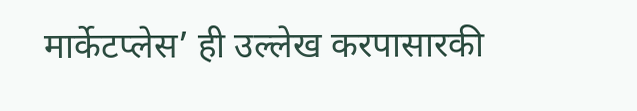मार्केटप्लेस’ ही उल्लेख करपासारकी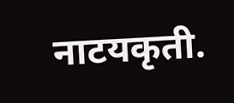नाटयकृती.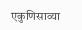एकुणिसाव्या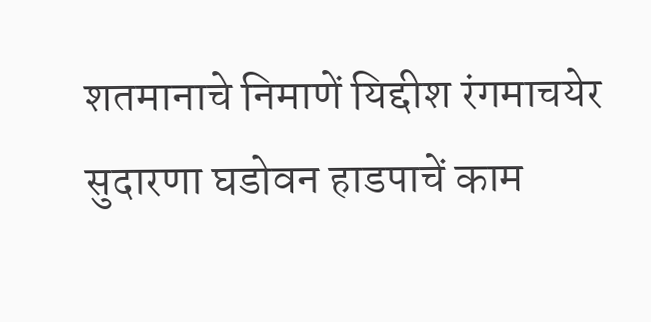शतमानाचे निमाणें यिद्दीश रंगमाचयेर सुदारणा घडोवन हाडपाचें काम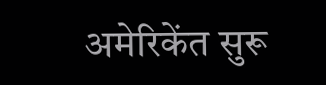अमेरिकेंत सुरू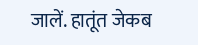जालें. हातूंत जेकब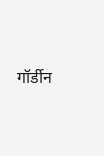गॉर्डीन